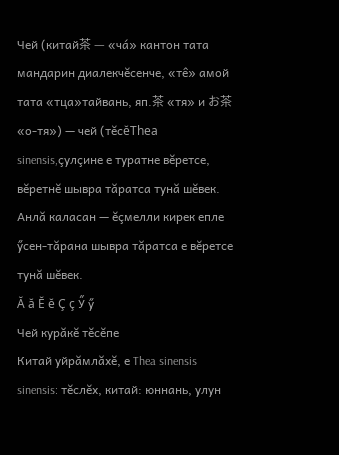Чей (китай茶 — «ча́» кантон тата мандарин диалекчĕсенче, «те̂» амой тата «тца»тайвань, яп.茶 «тя» и お茶 «о-тя») — чей (тĕсĕThea sinensis,çулçине е туратне вĕретсе, вĕретнĕ шывра тăратса тунă шĕвек. Анлă каласан — ĕçмелли кирек епле ӳсен-тăрана шывра тăратса е вĕретсе тунă шĕвек.
Ă ă Ĕ ĕ Ç ç Ӳ ӳ
Чей курăкĕ тĕсĕпе
Китай уйрăмлăхĕ, е Thea sinensis sinensis: тĕслĕх, китай: юннань, улун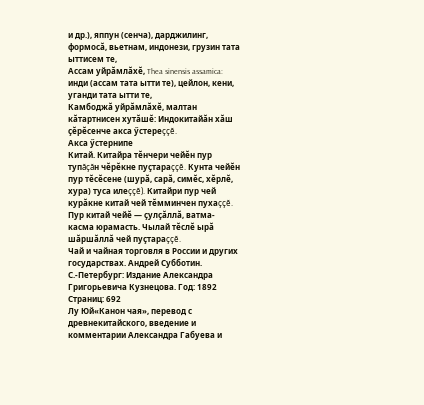и др.), яппун (сенча), дарджилинг, формосă, вьетнам, индонези, грузин тата ыттисем те,
Ассам уйрăмлăхĕ, Thea sinensis assamica: инди (ассам тата ытти те), цейлон, кени, уганди тата ытти те,
Камбоджă уйрăмлăхĕ, малтан кăтартнисен хутăшĕ: Индокитайăн хăш çĕрĕсенче акса ӳстереççĕ.
Акса ӳстернипе
Китай. Китайра тĕнчери чейĕн пур тупăçăн чĕрĕкне пуçтараççĕ. Кунта чейĕн пур тĕсĕсене (шурă, сарă, симĕс, хĕрлĕ, хура) туса илеççĕ). Китайри пур чей курăкне китай чей тĕмминчен пухаççĕ. Пур китай чейĕ — çулçăллă, ватма-касма юрамасть. Чылай тĕслĕ ырă шăршăллă чей пуçтараççĕ.
Чай и чайная торговля в России и других государствах. Андрей Субботин. С.-Петербург: Издание Александра Григорьевича Кузнецова. Год: 1892 Страниц: 692
Лу Юй«Канон чая», перевод с древнекитайского, введение и комментарии Александра Габуева и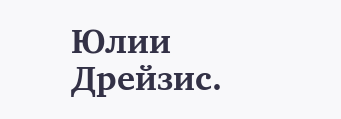Юлии Дрейзис.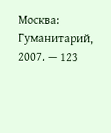Москва: Гуманитарий, 2007. — 123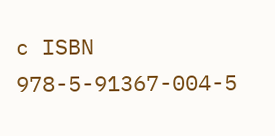с ISBN 978-5-91367-004-5